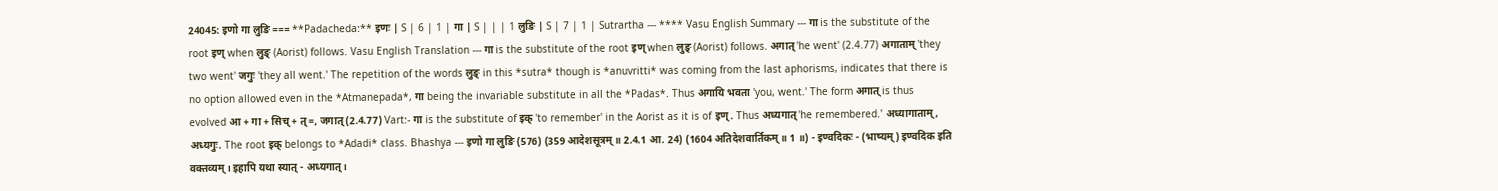24045: इणो गा लुङि === **Padacheda:** इणः | S | 6 | 1 | गा | S | | | 1 लुङि | S | 7 | 1 | Sutrartha --- **** Vasu English Summary --- गा is the substitute of the root इण् when लुङ् (Aorist) follows. Vasu English Translation --- गा is the substitute of the root इण् when लुङ् (Aorist) follows. अगात् 'he went' (2.4.77) अगाताम् 'they two went' जगुः 'they all went.' The repetition of the words लुङ् in this *sutra* though is *anuvritti* was coming from the last aphorisms, indicates that there is no option allowed even in the *Atmanepada*, गा being the invariable substitute in all the *Padas*. Thus अगायि भवता 'you, went.' The form अगात् is thus evolved आ + गा + सिच् + त् =, जगात् (2.4.77) Vart:- गा is the substitute of इक् 'to remember' in the Aorist as it is of इण्. Thus अध्यगात् 'he remembered.' अध्यागाताम्, अध्यगुः. The root इक् belongs to *Adadi* class. Bhashya --- इणो गा लुङि (576) (359 आदेशसूत्रम् ॥ 2.4.1 आ. 24) (1604 अतिदेशवार्तिकम् ॥ 1 ॥) - इण्वदिकः - (भाष्यम्) इण्वदिक इति वक्तव्यम्। इहापि यथा स्यात् - अध्यगात्।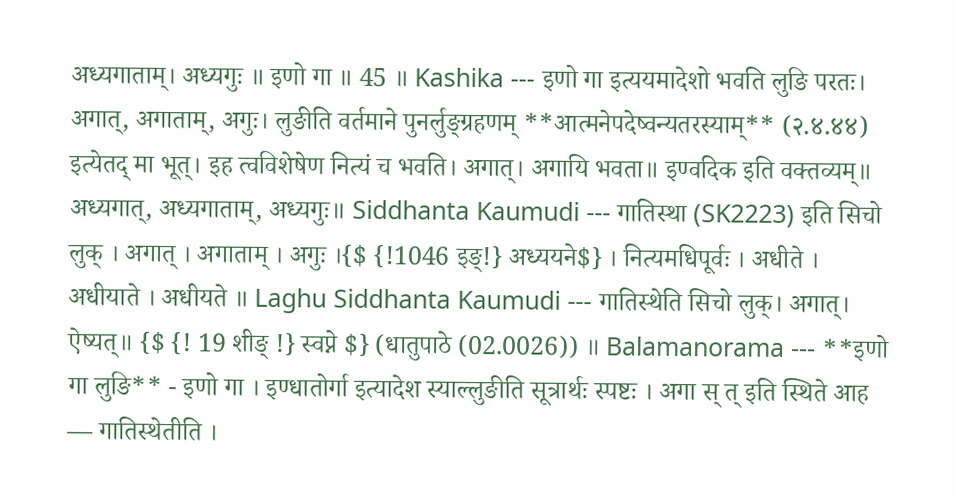अध्यगाताम्। अध्यगुः ॥ इणो गा ॥ 45 ॥ Kashika --- इणो गा इत्ययमादेशो भवति लुङि परतः। अगात्, अगाताम्, अगुः। लुङीति वर्तमाने पुनर्लुङ्ग्रहणम् **आत्मनेपदेष्वन्यतरस्याम्** (२.४.४४) इत्येतद् मा भूत्। इह त्वविशेषेण नित्यं च भवति। अगात्। अगायि भवता॥ इण्वदिक इति वक्तव्यम्॥ अध्यगात्, अध्यगाताम्, अध्यगुः॥ Siddhanta Kaumudi --- गातिस्था (SK2223) इति सिचो लुक् । अगात् । अगाताम् । अगुः ।{$ {!1046 इङ्!} अध्ययने$} । नित्यमधिपूर्वः । अधीते । अधीयाते । अधीयते ॥ Laghu Siddhanta Kaumudi --- गातिस्थेति सिचो लुक्। अगात्। ऐष्यत्॥ {$ {! 19 शीङ् !} स्वप्ने $} (धातुपाठे (02.0026)) ॥ Balamanorama --- **इणो गा लुङि** - इणो गा । इण्धातोर्गा इत्यादेश स्याल्लुङीति सूत्रार्थः स्पष्टः । अगा स् त् इति स्थिते आह — गातिस्थेतीति ।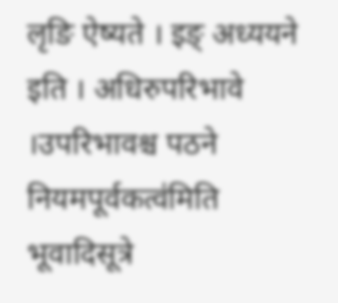लृङि ऐष्यते । इङ् अध्ययने इति । अधिरुपरिभावे ।उपरिभावश्च पठने नियमपूर्वकत्व॑मिति भूवादिसूत्रे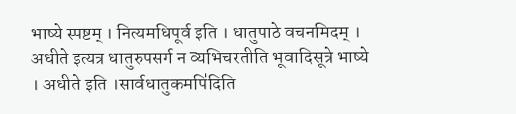भाष्ये स्पष्टम् । नित्यमधिपूर्व इति । धातुपाठे वचनमिदम् । अधीते इत्यत्र धातुरुपसर्ग न व्यभिचरतीति भूवादिसूत्रे भाष्ये । अधीते इति ।सार्वधातुकमपि॑दिति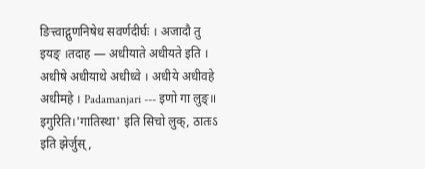ङित्त्वाद्गुणनिषेध सवर्णदीर्घः । अजादौ तु इयङ् ।तदाह — अधीयाते अधीयते इति । अधीषे अधीयाथे अधीध्वे । अधीये अधीवहे अधीमहे । Padamanjari --- इणो गा लुङ्॥ इगुरिति।'गातिस्था' इति सिचो लुक्, ठातःऽ इति झेर्जुस्,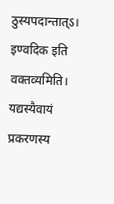ठुस्यपदान्तात्ऽ। इण्वदिक इति वक्तव्यमिति। यद्यस्यैवायं प्रकरणस्य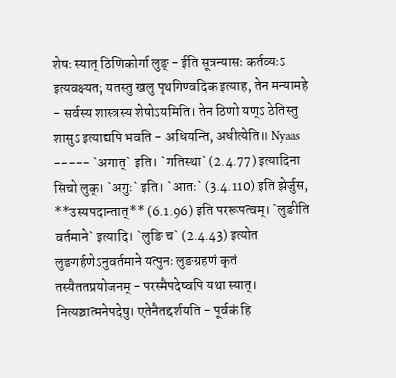शेषः स्यात् ठिणिकोर्गा लुङ् - ईति सूत्रन्यासः कर्तव्यःऽ इत्यवक्ष्यत; यतस्तु खलु पृथगिण्वदिक इत्याह, तेन मन्यामहे - सर्वस्य शास्त्रस्य शेषोऽयमिति। तेन ठिणो यण्ऽ ठेतिस्तु शासुऽ इत्याद्यपि भवति - अधियन्ति, अधीत्येति॥ Nyaas ----- `अगात्` इति। `गतिस्था` (2.4.77) इत्यादिना सिचो लुक्। `अगुः` इति। `आतः` (3.4.110) इति झेर्जुस, **उस्यपदान्तात्** (6.1.96) इति पररूपत्वम्। `लुङीति वर्तमाने` इत्यादि। `लुङि च` (2.4.43) इत्योत लुङगर्हणेऽनुवर्तमाने यत्पुनः लुङग्रहणं कृतं तस्यैततप्रयोजनम् - परस्मैपदेष्वपि यथा स्यात्। नित्यञ्चात्मनेपदेषु। एतेनैतद्दर्शयति - पूर्वकं हि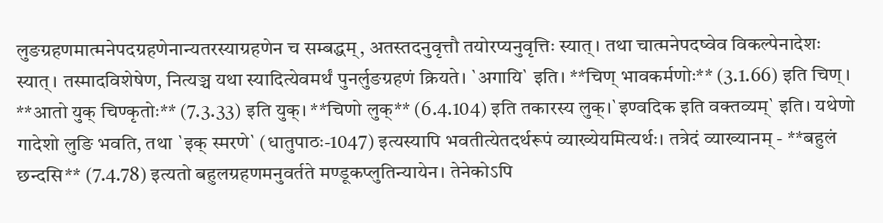लुङग्रहणमात्मनेपदग्रहणेनान्यतरस्याग्रहणेन च सम्बद्धम्, अतस्तदनुवृत्तौ तयोरप्यनुवृत्तिः स्यात्। तथा चात्मनेपदष्वेव विकल्पेनादेशः स्यात्। तस्मादविशेषेण, नित्यञ्च यथा स्यादित्येवमर्थं पुनर्लुङग्रहणं क्रियते। `अगायि` इति। **चिण् भावकर्मणोः** (3.1.66) इति चिण्। **आतो युक् चिण्कृतोः** (7.3.33) इति युक्। **चिणो लुक्** (6.4.104) इति तकारस्य लुक्।`इण्वदिक इति वक्तव्यम्` इति। यथेणो गादेशो लुङि भवति, तथा `इक् स्मरणे` (धातुपाठः-1047) इत्यस्यापि भवतीत्येतदर्थरूपं व्याख्येयमित्यर्थः। तत्रेदं व्याख्यानम् - **बहुलं छन्दसि** (7.4.78) इत्यतो बहुलग्रहणमनुवर्तते मण्डूकप्लुतिन्यायेन। तेनेकोऽपि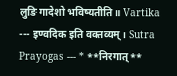लुङि गादेशो भविष्यतीति॥ Vartika --- इण्वदिक इति वक्तव्यम् । Sutra Prayogas --- * **निरगात्**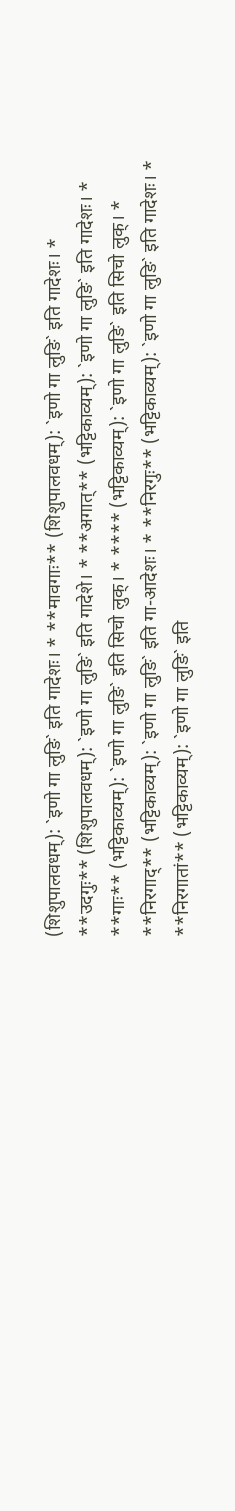(शिशुपालवधम्): `इणो गा लुङि` इति गादेशः। * **मावगाः** (शिशुपालवधम्): `इणो गा लुङि` इति गादेशः। * **उदगुः** (शिशुपालवधम्): `इणो गा लुङि` इति गादेशे। * **अगात्** (भट्टिकाव्यम्): `इणो गा लुङि` इति गादेशः। * **गाः** (भट्टिकाव्यम्): `इणो गा लुङि` इति सिचो लुक्। * **** (भट्टिकाव्यम्): `इणो गा लुङि` इति सिचो लुक्। * **निरगाद्** (भट्टिकाव्यम्): `इणो गा लुङि` इति गा-आदेशः। * **निरगुः** (भट्टिकाव्यम्): `इणो गा लुङि` इति गादेशः। * **निरगातां** (भट्टिकाव्यम्): `इणो गा लुङि` इति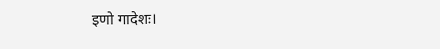इणो गादेशः।